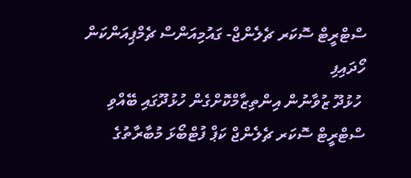ސްޓްރީޓް ސޮކަރ ޗެލެންޖް- ގައުމިއަންސް ޗެމްޕިއަންކަން ހޯދައިފި
 ހުޅުދޫ ޒުވާނުން އިންތިޒާމްކޮށްގެން ހުޅުދޫގައި ބޭއްވި ސްޓްރީޓް ސޮކަރ ޗެލެންޖް ކަޕް ފުޓްބޯޅަ މުބާރާތުގެ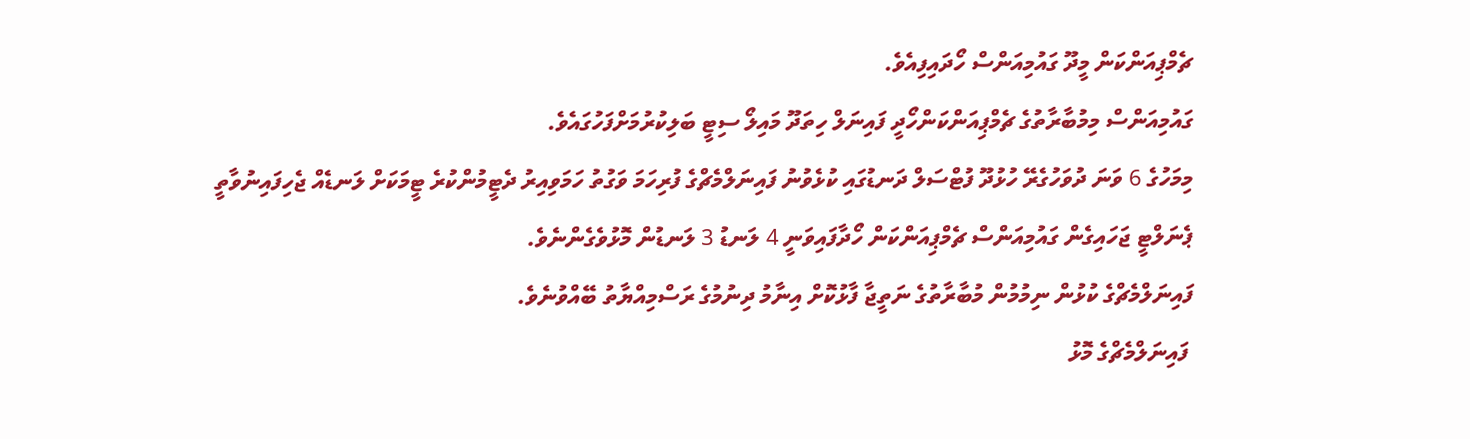ޗެމްޕިއަންކަން މީދޫ ގައުމިއަންސް ހޯދައިފިއެވެ.
ގައުމިއަންސް މިމުބާރާތުގެ ޗެމްޕިއަންކަންހޯދީ ފައިނަލް ހިތަދޫ މައިލޯ ސިޓީ ބަލިކުރުމަށްފަހުގައެވެ.
މިމަހުގެ 6 ވަނަ ދުވަހުގެރޭ ހުޅުދޫ ފުޓްސަލް ދަނޑުގައި ކުޅެވުނު ފައިނަލްމެޗްގެ ފުރިހަމަ ވަގުތު ހަމަވިއިރު ދެޓީމުންކުރެ ޓީމަކަށް ލަނޑެއް ޖެހިފައިނުވާތީ ޕެނަލްޓީ ޖަހައިގެން ގައުމިއަންސް ޗެމްޕިއަންކަން ހޯދާފައިވަނީ 4 ލަނޑު 3 ލަނޑުން މޮޅުވެގެންނެވެ.
ފައިނަލްމެޗްގެ ކުޅުން ނިމުމުން މުބާރާތުގެ ނަތީޖާ ފާޅުކޮށް އިނާމު ދިނުމުގެ ރަސްމިއްޔާތު ބޭއްވުނެވެ.
 ފައިނަލްމެޗްގެ މޮޅު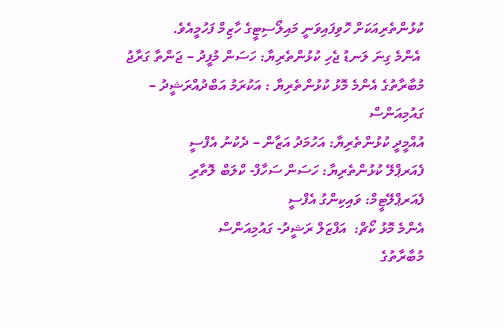ކުޅުންތެރިއަކަށް ހޮވިފައިވަނީ މައިލޯސިޓީގެ ހާޒިމް ފަހުމީއެވެ.
 އެންމެ ގިނަ ލަނޑު ޖެހި ކުޅުންތެރިޔާ: ހަސަން މުފީދު – ޖަންތާ ގަރާޖު
މުބާރާތުގެ އެންމެ މޮޅު ކުޅުންތެރިޔާ : އަކުރަމު އަބްދުއްރަޝީދު – ގައުމިއަންސް
އުއްމީދީ ކުޅުންތެރިޔާ: އަހުމަދު އަޒާން – ދެކުނު އެފްސީ
ފެއަރޕްލޭ ކުޅުންތެރިޔާ: ހަސަން ސަހާފް- ކްލަބް ލޮތާރި
ފެއަރޕްލޭޓީމް: ވައިކިންގު އެފްސީ
އެންމެ މޮޅު ކޯޗް:  އަފްޒަލް ރަޝީދު- ގައުމިއަންސް
މުބާރާތުގެ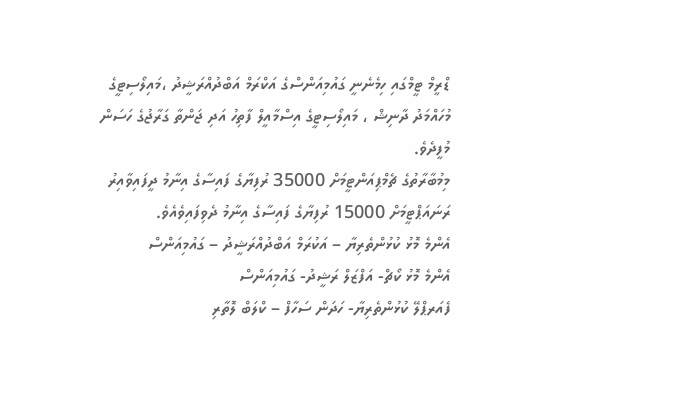ޑްރީމް ޓީމްގައި ހިމެނެނީ ގައުމިއަންސްގެ އަކްރަމް އަބްދުއްރަޝީދު ،މައިލޯސިޓީގެ މުހައްމަދު ދާނިޝް ، މައިލޯސިޓީގެ އިސްމާއީލް ފާތިހު އަދި ޖަންތާ ގަރާޖުގެ ހަސަން މުފީދެވެ.
މިމުބާރާތުގެ ޗެމްޕިއަންޓީމަށް 35000 ރުފިޔާގެ ފައިސާގެ އިނާމު ދީފައިވާއިރު ރަނައަޕްޓީމަށް 15000 ރުފިޔާގެ ފައިސާގެ އިނާމު ދެވިފައިވެއެވެ.
އެންމެ މޮޅު ކުޅުންތެރިޔާ – އަކުރަމް އަބްދުއްރަޝީދު – ގައުމިއަންސް
އެންމެ މޮޅު ކޯޗް- އަފްޒަލް ރަޝީދު- ގައުމިއަންސް
ފެއަރޕްލޭ ކުޅުންތެރިޔާ- ހަދަން ސަހާފް – ކްލަބް ލޮތާރި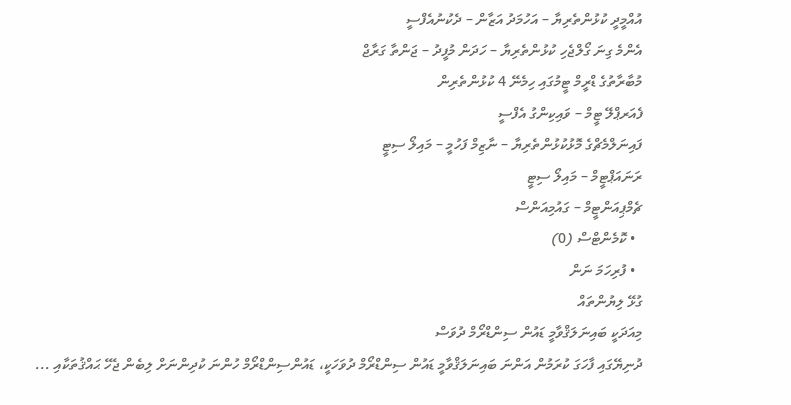އުއްމީދީ ކުޅުންތެރިޔާ – އަހުމަދު އަޒާން – ދެކުނުއެފްސީ
އެންމެ ގިނަ ގޯލްޖެހި ކުޅުންތެރިޔާ – ހަދަން މުފީދު – ޖަންތާ ގަރާޖް
މުބާރާތުގެ ޑްރީމް ޓީމުގައި ހިމެނޭ 4 ކުޅުންތެރިން
ފެއަރޕްލޭ ޓީމް – ވައިކިންގު އެފްސީ
ފައިނަލްމެޗްގެ މޮޅުކުޅުންތެރިޔާ – ނާޒިމް ފަހުމީ – މައިލޯ ސިޓީ
ރަނައަޕްޓީމް – މައިލޯ ސިޓީ
ޗެމްޕިއަންޓީމް – ގައުމިއަންސް
  • ކޮމެންޓްސް (0)
  • ފުރިހަމަ ނަން
ގުޅޭ ލިޔުންތައް
މިއަދަކީ ބައިނަލަޤްވާމީ ޑައުން ސިންޑްރޯމް ދުވަސް
ދުނިޔޭގައި ފާހަގަ ކުރަމުން އަންނަ ބައިނަލަޤްވާމީ ޑައުން ސިންޑްރޯމް ދުވަހަކީ، ޑައުންސިންޑްރޯމް ހުންނަ ކުދިންނަށް ލިބެން ޖެހޭ ޙައްޤުތަކާއި ...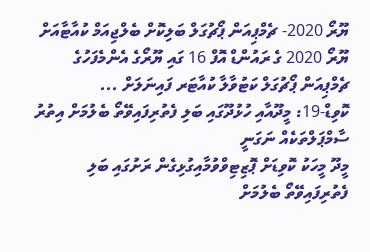ޔޫރޯ 2020- ޗެމްޕިއަން ޕޯޗުގަލް ބަލިކޮށް ބެލްޖިއަމް ކުއާޓާއަށް
ޔޫރޯ 2020 ގެ ރައުންޑް އޮފް 16 ގައި ޔޫރޯގެ އެންމެފަހުގެ ޗެމްޕިއަން ޕޯޗުގަލް ކަޓުވާލާ ކުއާޓަރ ފައިނަލަށް ...
ކޮވިޑް-19: މީދޫއާއި ހުޅުދޫގައި ބަލި ފެތުރިފައިވޭތޯ ބެލުމަށް އިތުރު ސާމްޕަލްތަކެއް ނަގަނީ
މީދޫ މީހަކު ކޮވިޑަށް ޕޮޒިޓިވްވުމާއިގުޅިގެން ރަށުގައި ބަލި ފެތުރިފައިވޭތޯ ބެލުމަށް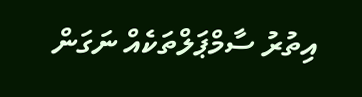އިތުރު ސާމްޕަލްތަކެއް ނަގަން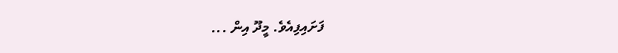ފަށައިފިއެވެ. މީދޫ އިން ...